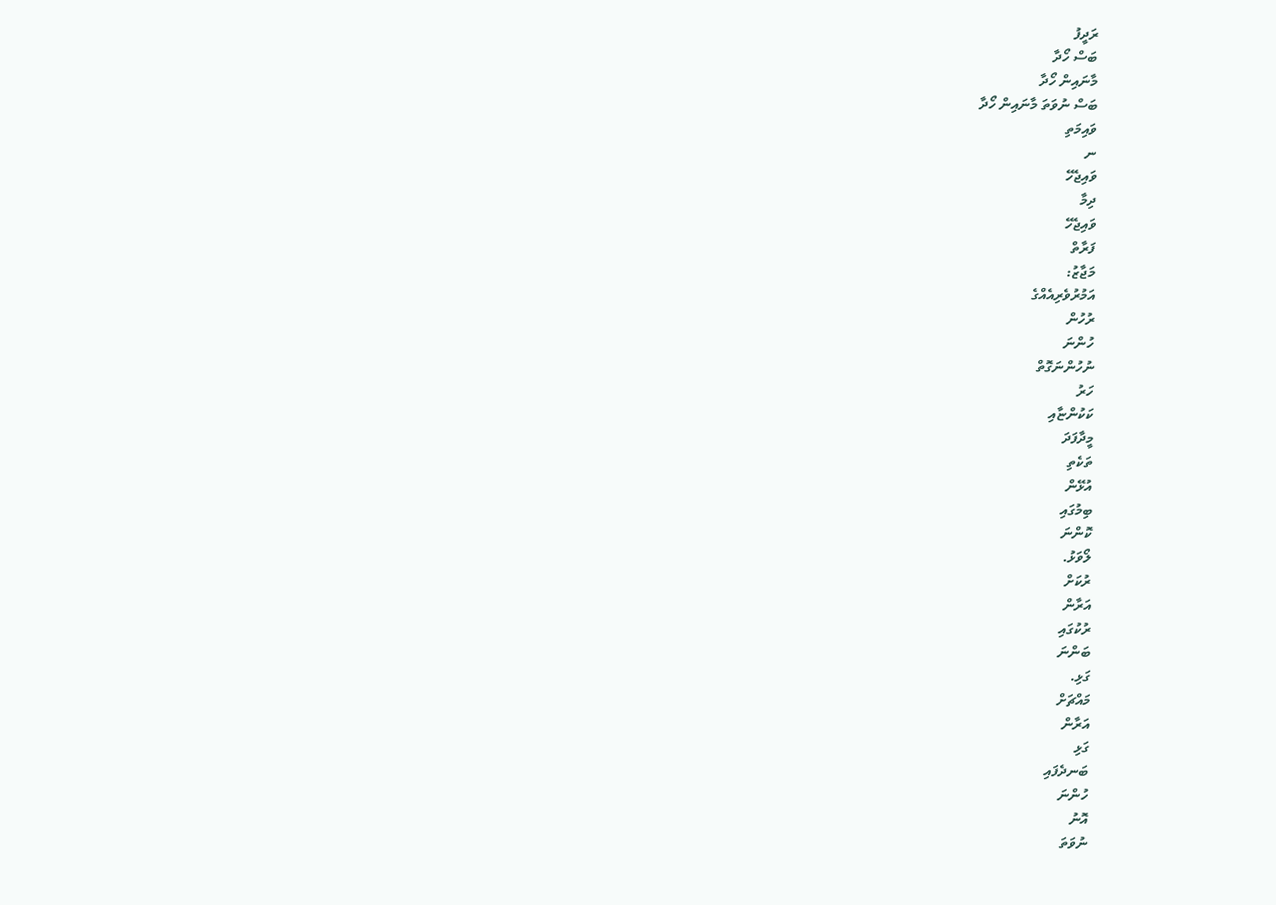ރަދީފު
ބަސް ހޯދާ
މާނައިން ހޯދާ
ބަސް ނުވަތަ މާނައިން ހޯދާ
ވައިމަތި
ނ
ވައިޖެހޭ
ދިމާ
ވައިޖެހޭ
ފަރާތް
މަޖާޒު:
އަމުރުވެރިއެއްގެ
ރުހުން
ހުންނަ
ނުހުންނަގޮތް
ހަރު
ކަކުންޏާއި
މީދާފަދަ
ތަކެތި
އުޅޭން
ބިމުގައި
ކޮންނަ
ލޯވަޅު.
ރުކަށް
އަރާން
ރުކުގައި
ބަންނަ
ގަޅި.
މައްޗަށް
އަރާން
ގަޅި
ބަނދެފައި
ހުންނަ
އޮނު
ނުވަތަ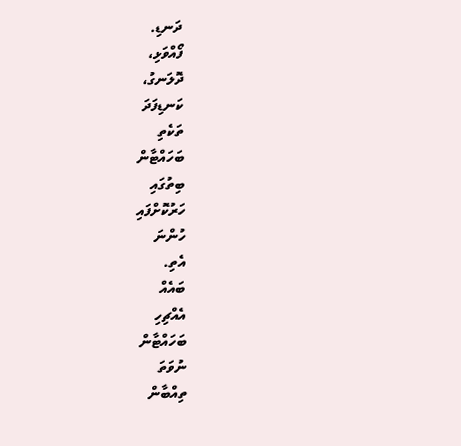ދަނޑި.
ފޯއްވަޅި،
ދޮލަނގު،
ކަނޑިފަދަ
ތަކެތި
ބަހައްޓާން
ބިތުގައި
ހަރުކޮށްފައި
ހުންނަ
އެތި.
ބައެއް
އެއްޗިހި
ބަހައްޓާން
ނުވަތަ
ތިއްބާން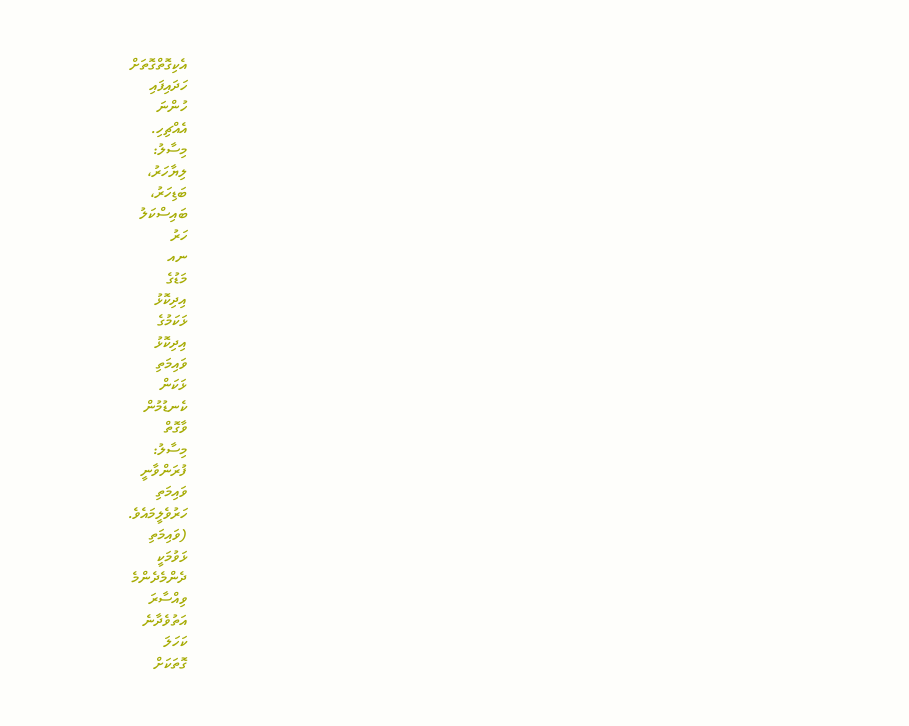އެކިގޮތްގޮތަށް
ހަދައިފައި
ހުންނަ
އެއްޗިހި.
މިސާލު:
ލިޔާހަރު،
ބަޑިހަރު،
ބައިސްކަލު
ހަރު
ނއ
މަޑުގެ
އިދިކޮޅު
ޅަކަމުގެ
އިދިކޮޅު
ވައިމަތި
ޅަކަން
ކެނޑުމުން
ވާގޮތް
މިސާލު:
ފުރަންވާނީ
ވައިމަތި
ހަރުވެލީމައެވެ.
(ވައިމަތި
ޅަވުމަކީ
ދެންމެދެންމެ
ވިއްސާރަ
އަތުވެދާނެ
ކަހަލަ
ގޮތަކަށް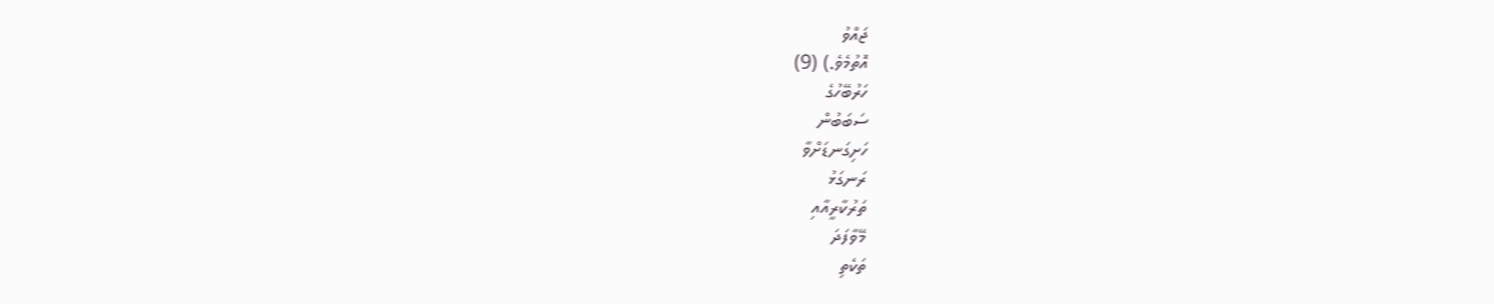ޖައްވު
އޮތުމެވެ.) (9)
ހަރުބޭހުގެ
ސަބަބުން
ހަށިގަނޑަށްވާ
ރަނގަޅު
ތަރުކާރީއާއި
މޭވާފަދަ
ތަކެތި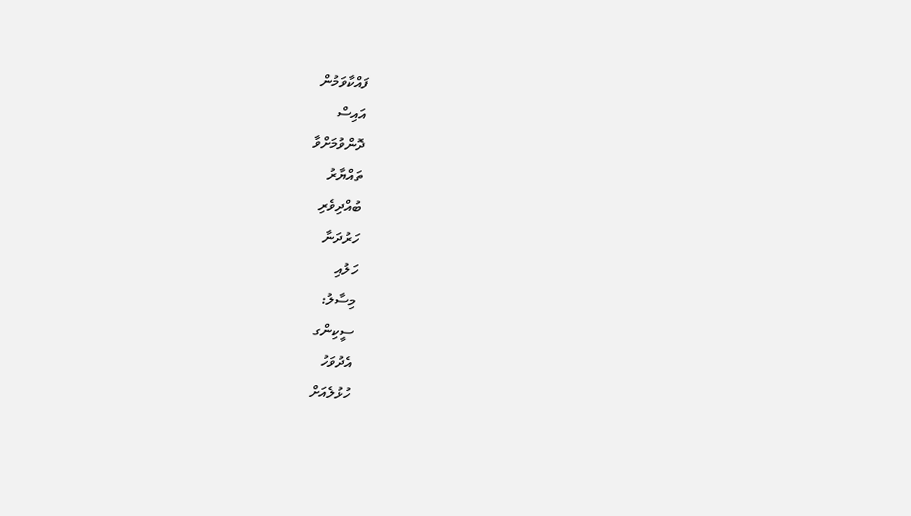ފައްކާވަމުން
އައިސް
ދޮންވުމަށްވާ
ތައްޔާރު
ބުއްދިވެރި
ހަރުދަނާ
ހަލުއި
މިސާލު:
ސީކިންގ
އެދުވަހު
ހުޅުލެއަށް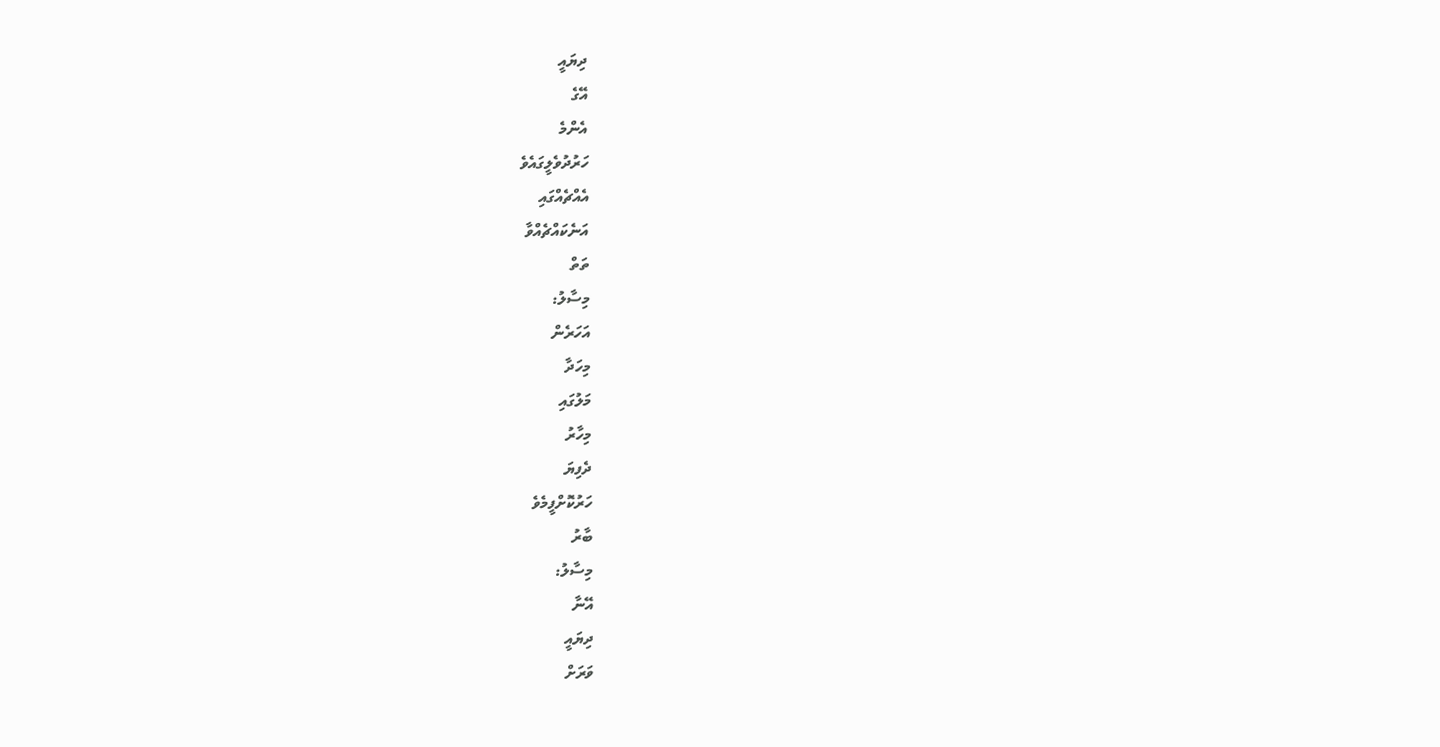ދިޔައީ
އޭގެ
އެންމެ
ހަރުދުވެލީގައެވެ
އެއްޗެއްގައި
އަނެކައްޗެއްވާ
ތަތް
މިސާލު:
އަހަރެން
މިހަދާ
މަލުގައި
މިހާރު
ދެފިޔަ
ހަރުކޮށްފީމެވެ
ބާރު
މިސާލު:
އޭނާ
ދިޔައީ
ވަރަށް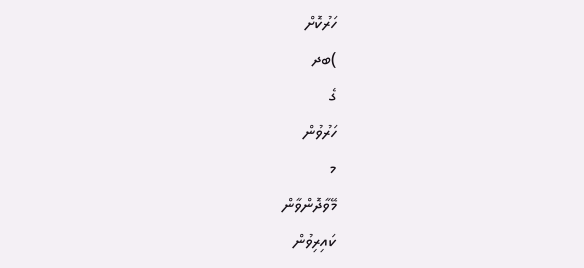ހަރުކޮށް
)ބދ
ގެ
ހަރުވުން
މ
މޭވާދޮންވާން
ކައިރިވުން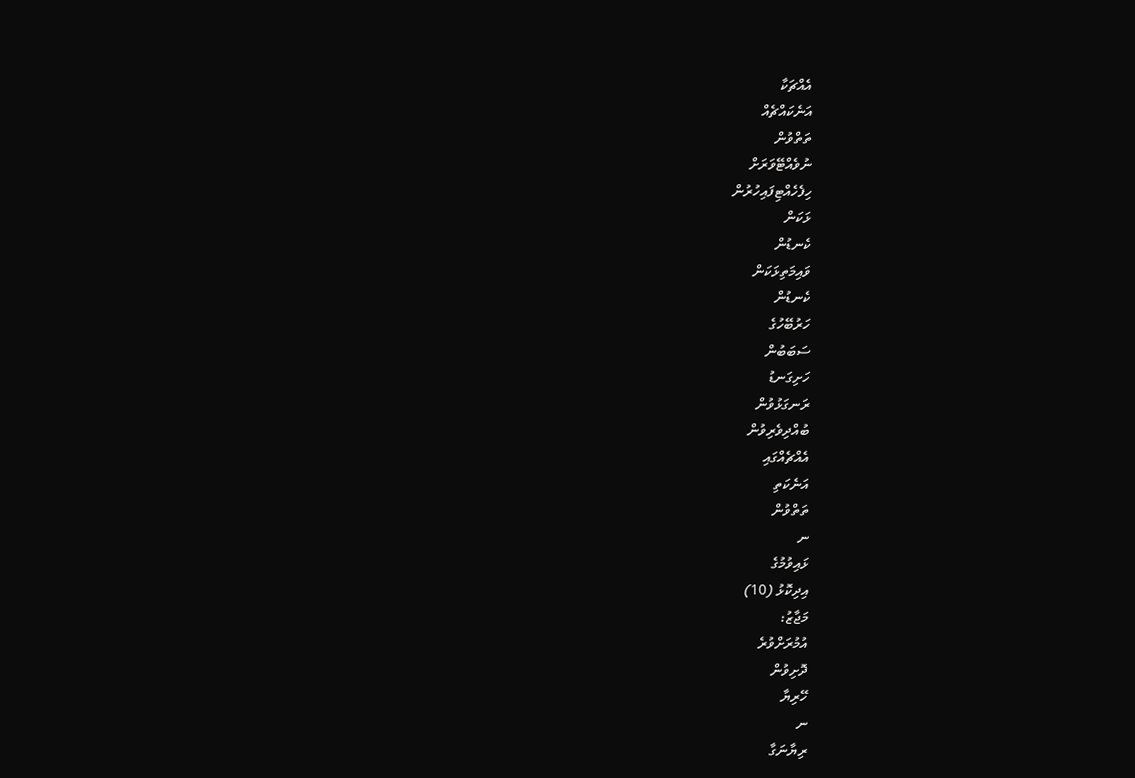އެއްޗަކާ
އަނެކައްޗެއް
ތަތްވުން
ނުވެއްޓޭވަރަށް
ހިފެހެއްޓިފައިހުރުން
ޅަކަން
ކެނޑުން
ވައިމަތިޅަކަން
ކެނޑުން
ހަރުބޭހުގެ
ސަބަބުން
ހަށިގަނޑު
ރަނގަޅުވުން
ބުއްދިވެރިވުން
އެއްޗެއްގައި
އަނެކަތި
ތަތްވުން
ނ
ޅައިވުމުގެ
އިދިކޮޅު (10)
މަޖާޒު:
އުމުރަށްވުރެ
ދޮށިވުން
ހޭރިޔާ
ނ
ރިޔާނަގާ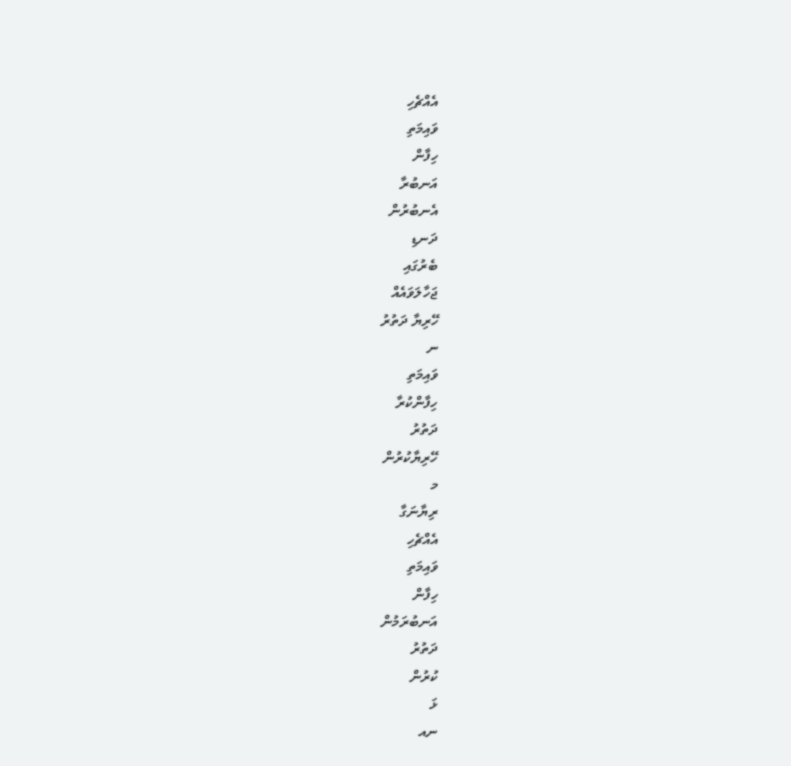އެއްޗެހި
ވައިމަތި
ހިފާން
އަނބުރާ
އެނބުރުން
ދަނޑި
ބެރުގައި
ޖަހާލަވައެއް
ހޭރިޔާ ދަތުރު
ނ
ވައިމަތި
ހިފާންކުރާ
ދަތުރު
ހޭރިޔާކުރުން
މ
ރިޔާނަގާ
އެއްޗެހި
ވައިމަތި
ހިފާން
އަނބުރަމުން
ދަތުރު
ކުރުން
ޅަ
ނއ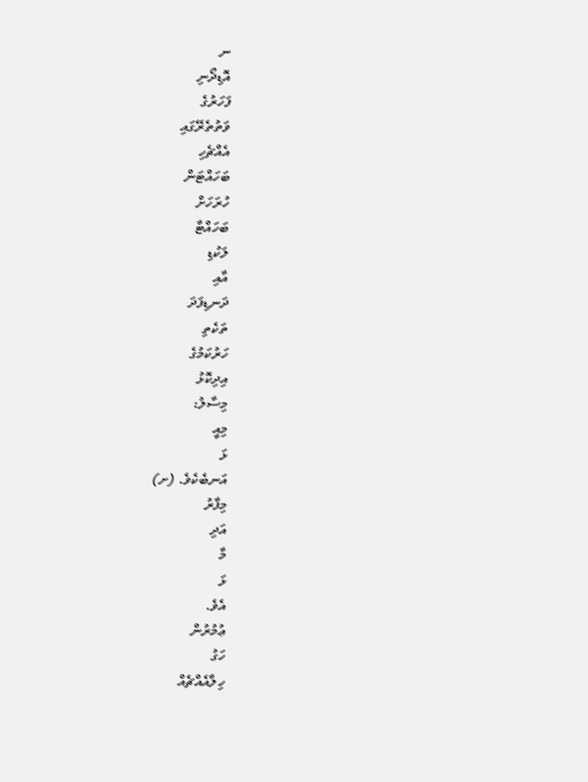ނ
އޮޑިދޯނި
ފަހަރުގެ
ވަތުތެރޭގައި
އެއްޗެހި
ބަހައްޓަން
ހުރަހަށް
ބަހައްޓާ
ލަކުޑި
އާއި
ދަނޑިފަދަ
ތަކެތި
ހަރުކަމުގެ
އިދިކޮޅު
މިސާލު:
މިއީ
ޅަ
އަނބެކެވެ. (ށ)
މިފާރު
އަދި
މާ
ޅަ
އެވެ.
ޢުމުރުން
ހަގު
ހިލާއެއްޗެއް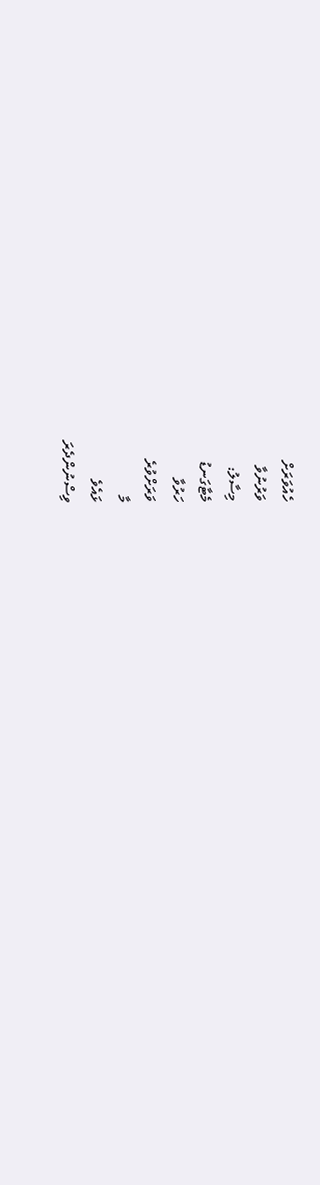ހެއުވަރަށް
ވަރުނުވާ
މިސާލު:
މެޓާގަނޑު
ހަރުވާ
ވަރަށްވުރެ
މާ
ޅައެވެ
ވިސްނުންދެރަ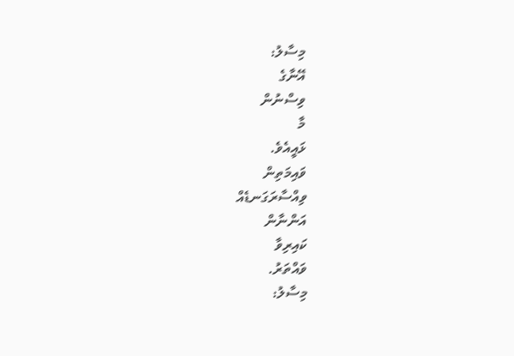މިސާލު:
އޭނާގެ
ވިސްނުން
މާ
ޅައީއެވެ.
ވައިމަތިން
ވިއްސާރަގަނޑެއް
އަންނާން
ކައިރިވާ
ވައްތަރު.
މިސާލު: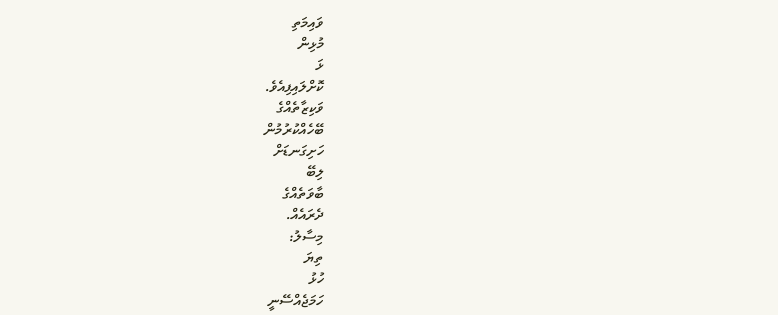ވައިމަތި
މުޅިން
ޅަ
ކޮށްލައިފިއެވެ.
ވަކިޒާތެއްގެ
ބޭހެއްކުރުމުން
ހަށިގަނޑަށް
ލިބޭ
ބާވަތެއްގެ
ދެރައެއް.
މިސާލު:
ތިޔަ
ހުޅު
ހަމަޖެއްސޭނީ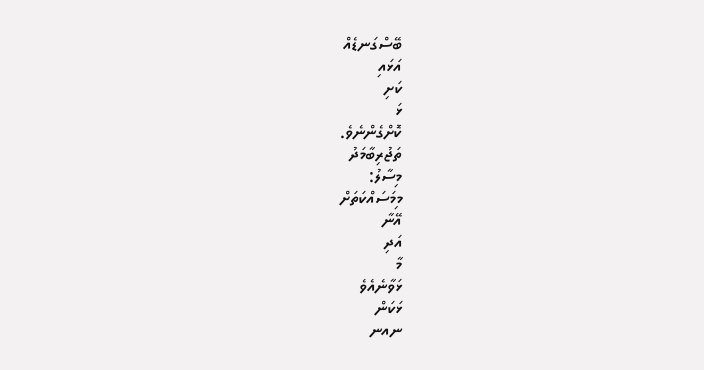ބޭސްގަނޑެއް
އަޅައި
ކަށި
ޅަ
ކޮށްގެންނެވެ.
ތަޖުރިބާމަދު
މިސާލު:
މިމަސައްކަތަށް
އޭނާ
އަދި
މާ
ޅަވާނެއެވެ
ޅަކަން
ނއނ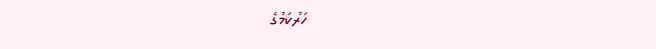ހަރުކަމުގެ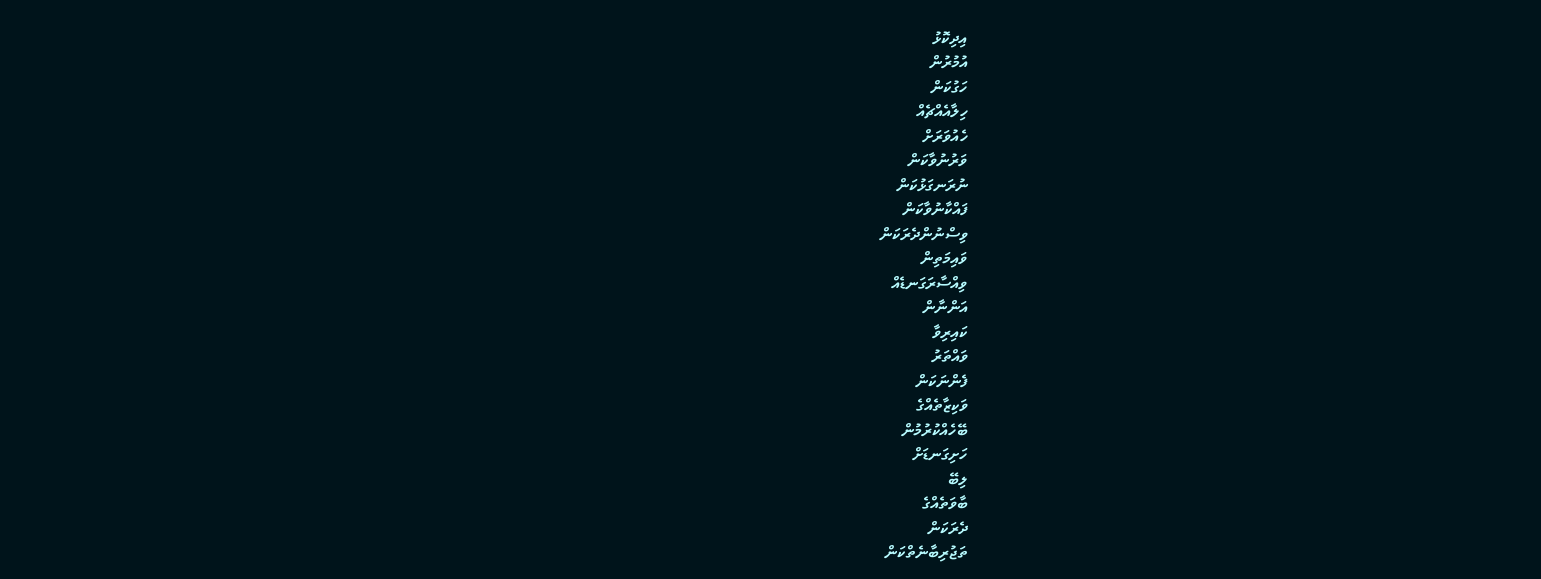އިދިކޮޅު
އުމުރުން
ހަގުކަން
ހިލާއެއްޗެއް
ހެއުވަރަށް
ވަރުނުވާކަން
ނުރަނގަޅުކަން
ފައްކާނުވާކަން
ވިސްނުންދެރަކަން
ވައިމަތިން
ވިއްސާރަގަނޑެއް
އަންނާން
ކައިރިވާ
ވައްތަރު
ފެންނަކަން
ވަކިޒާތެއްގެ
ބޭހެއްކުރުމުން
ހަށިގަނޑަށް
ލިބޭ
ބާވަތެއްގެ
ދެރަކަން
ތަޖުރިބާނެތްކަން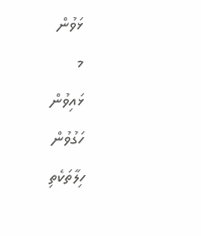ޅަވުން
މ
ޅައިވުން
ހަގުވުން
ހިލާތަކެތި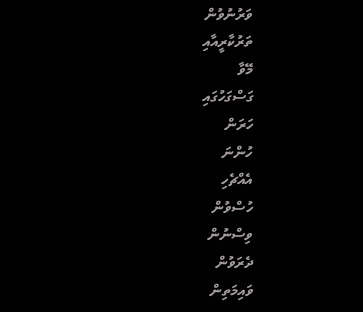ވަރުނުވުން
ތަރުކާރީއާއި
މޭވާ
ގަސްގަހުގައި
ހަރަން
ހުންނަ
އެއްޗެހި
ހުސްވުން
ވިސްނުން
ދެރަވުން
ވައިމަތިން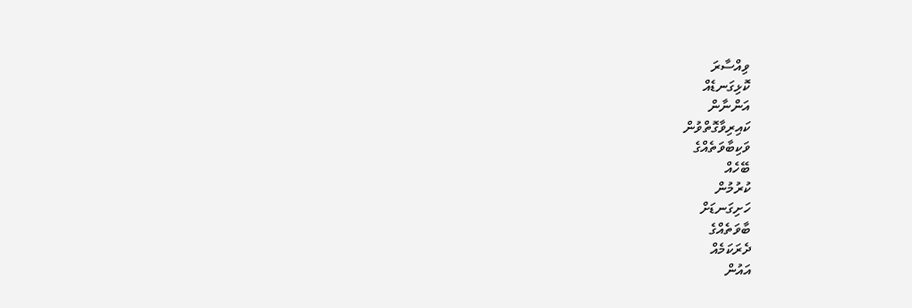ވިއްސާރަ
ކޮޅިގަނޑެއް
އަންނާން
ކައިރިވާގޮތްވުން
ވަކިބާވަތެއްގެ
ބޭހެއް
ކުރުމުން
ހަށިގަނޑަށް
ބާވަތެއްގެ
ދެރަކަމެއް
އައުން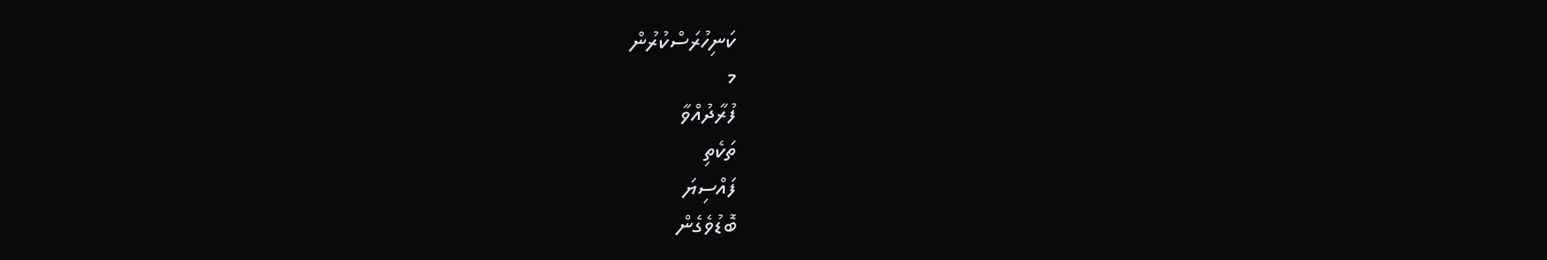ކަނިހުރަސްކުރުން
މ
ފުރާދުއްވާ
ތަކެތި
ފައްސިޔަ
ބޮޑުވެގެން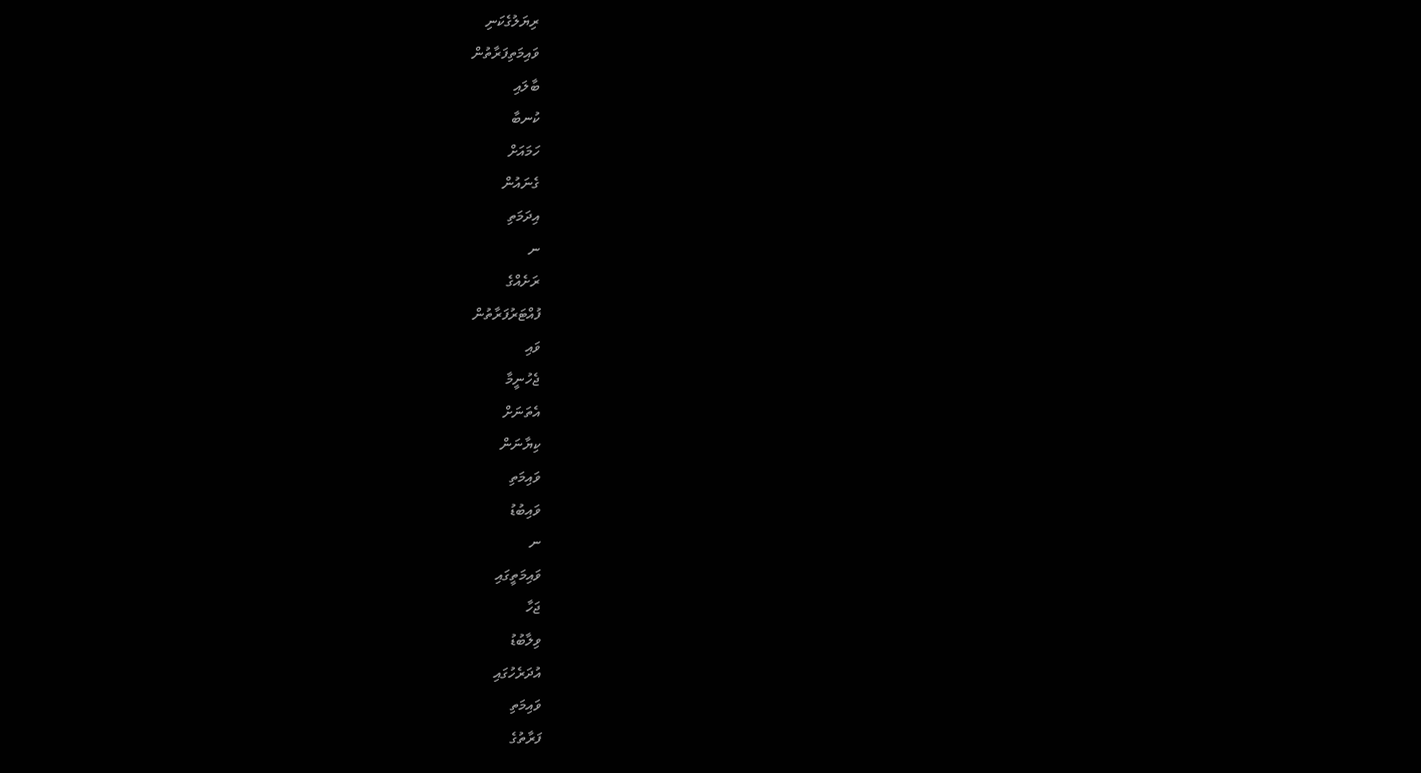ރިޔަލުގެކަނި
ވައިމަތިފަރާތުން
ބާލައި
ކުނބާ
ހަމައަށް
ގެނައުން
އިދަމަތި
ނ
ރަށެއްގެ
ފުއްޓަރުފަރާތުން
ވައި
ޖެހުނީމާ
އެތަނަށް
ކިޔާނަން
ވައިމަތި
ވައިބުޑު
ނ
ވައިމަތީގައި
ޖަހާ
ވިލާބުޑު
އުދަރެހުގައި
ވައިމަތި
ފަރާތުގެ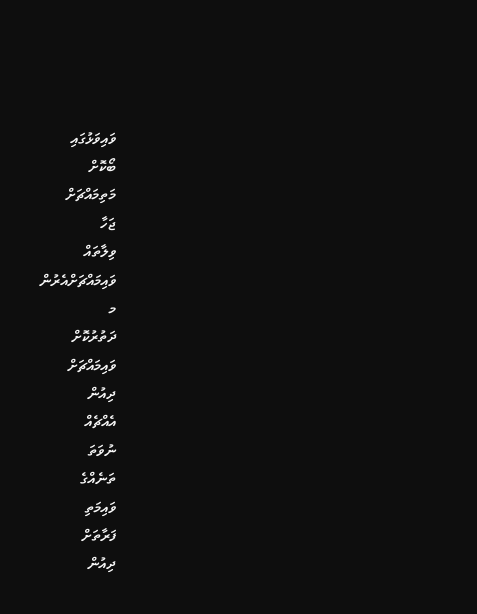ވައިވަޅުގައި
ބޯކޮށް
މަތިމައްޗަށް
ޖަހާ
ވިލާތައް
ވައިމައްޗަށްއެރުން
މ
ދަތުރުކޮށް
ވައިމައްޗަށް
ދިއުން
އެއްޗެއް
ނުވަތަ
ތަނެއްގެ
ވައިމަތި
ފަރާތަށް
ދިއުން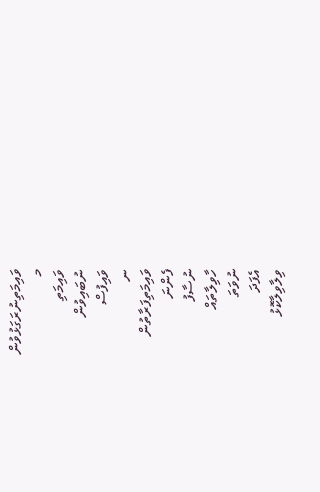ވައިމަތިނުރަގަޅުވުން
މ
ވައިމަތި
ނުބައިވުން
ވައިފުސް
ނ
ވައިމަތިފަރާތުން
ފެންނަ
ނުސާފު
ހާވިލާތައް
ނުވަތަ
އެފަދަ
ވިލާވިލާކޮޅު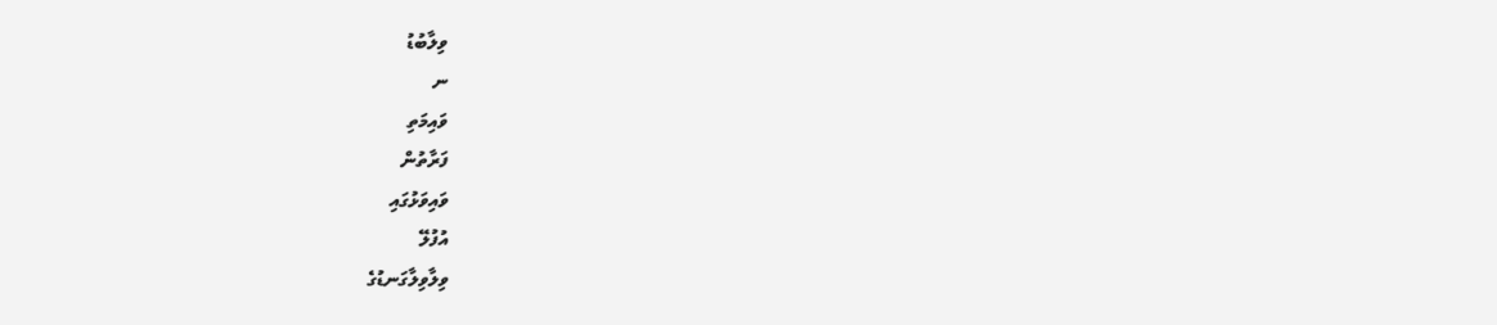ވިލާބުޑު
ނ
ވައިމަތި
ފަރާތުން
ވައިވަޅުގައި
އުފުލޭ
ވިލާވިލާގަނޑުގެ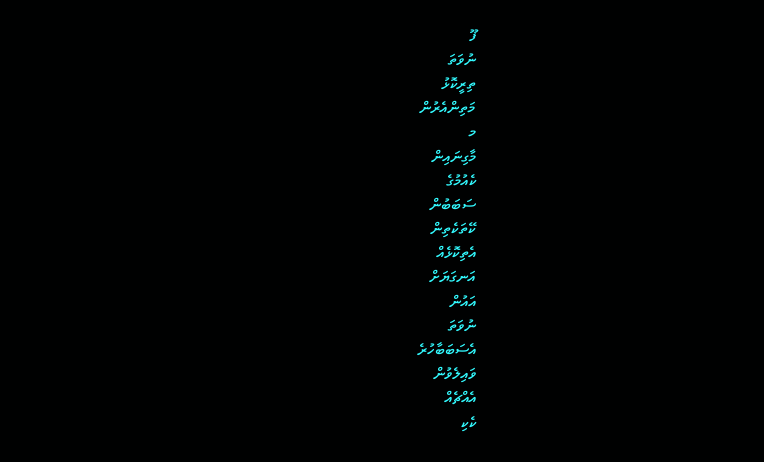ފޫ
ނުވަތަ
ތިރީކޮޅު
މަތިންއެރުން
މ
މާގިނައިން
ކެއުމުގެ
ސަބަބުން
ކޭތަކެތިން
އެތިކޮޅެއް
އަނގަޔަށް
އައުން
ނުވަތަ
އެސަބަބާހުރެ
ވައިލެވުން
އެއްޗެއް
ކެކި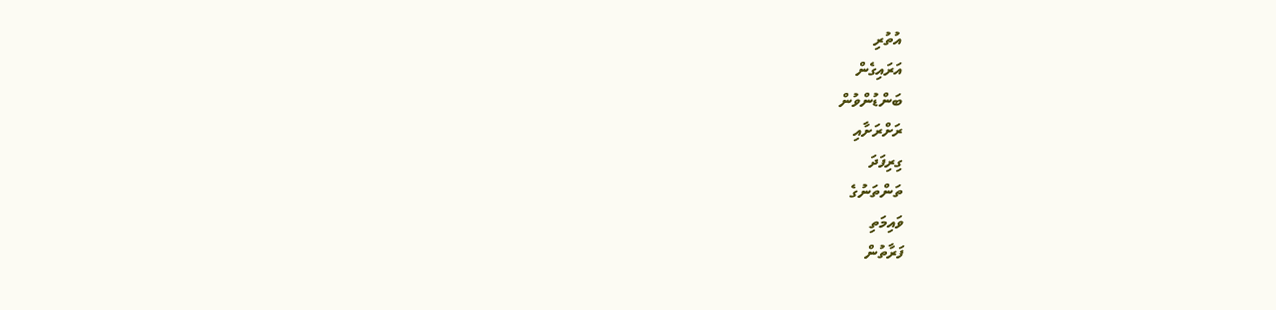އުތުރި
އަރައިގެން
ބަންޑުންވުން
ރަށްރަށާއި
ގިރިފަދަ
ތަންތަނުގެ
ވައިމަތި
ފަރާތުން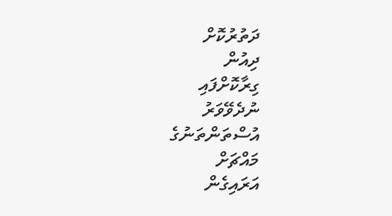ދަތުރުކޮށް
ދިއުން
ގިރާކޮށްފައި
ނުދެވޭވަރު
އުސްތަންތަނުގެ
މައްޗަށް
އަރައިގެން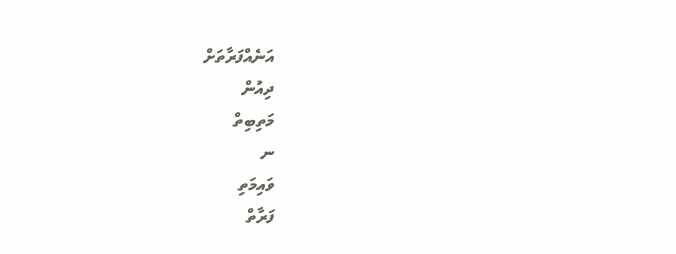އަނެއްފަރާތަށް
ދިއުން
މަތިބިތް
ނ
ވައިމަތި
ފަރާތް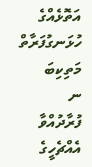އަތޮޅެއްގެ
ހުޅަނގުފަރާތް
މަތިކިބަ
ނ
ފުރާދުއްވާ
އެއްޗެހީގެ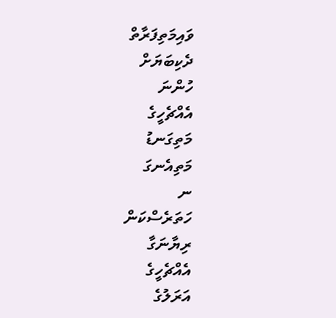ވައިމަތިފަރާތް
ދެކިބަޔަށް
ހުންނަ
އެއްޗެހީގެ
މަތިގަނޑު
މަތިއެނގަ
ނ
ހަތަރެސްކަން
ރިޔާނަގާ
އެއްޗެހީގެ
އަރަލުގެ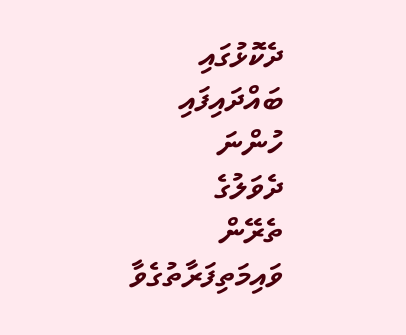ދެކޮޅުގައި
ބައްދައިފައި
ހުންނަ
ދެވަލުގެ
ތެރޭން
ވައިމަތިފަރާތުގެވާ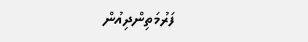ފަރުމަތިންދިއުން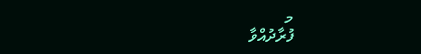މ
ފުރާދުއްވާ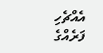އެއްޗެހި
ފަރެއްގެ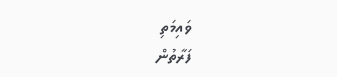ވައިމަތި
ފަރާތުން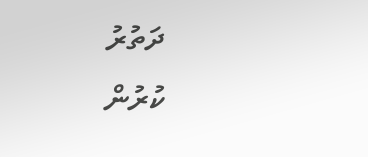ދަތުރު
ކުރުން